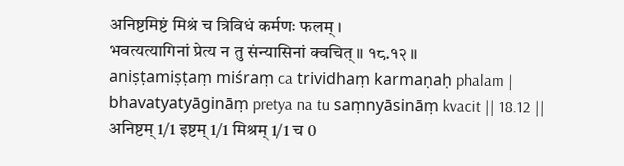अनिष्टमिष्टं मिश्रं च त्रिविधं कर्मणः फलम् ।
भवत्यत्यागिनां प्रेत्य न तु संन्यासिनां क्वचित् ॥ १८.१२ ॥
aniṣṭamiṣṭaṃ miśraṃ ca trividhaṃ karmaṇaḥ phalam |
bhavatyatyāgināṃ pretya na tu saṃnyāsināṃ kvacit || 18.12 ||
अनिष्टम् 1/1 इष्टम् 1/1 मिश्रम् 1/1 च 0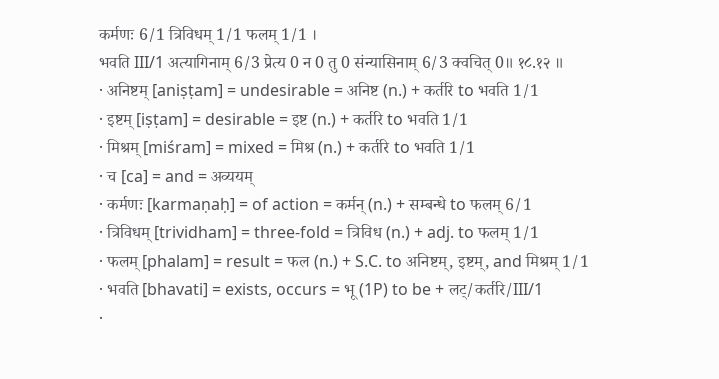कर्मणः 6/1 त्रिविधम् 1/1 फलम् 1/1 ।
भवति III/1 अत्यागिनाम् 6/3 प्रेत्य 0 न 0 तु 0 संन्यासिनाम् 6/3 क्वचित् 0॥ १८.१२ ॥
· अनिष्टम् [aniṣṭam] = undesirable = अनिष्ट (n.) + कर्तरि to भवति 1/1
· इष्टम् [iṣṭam] = desirable = इष्ट (n.) + कर्तरि to भवति 1/1
· मिश्रम् [miśram] = mixed = मिश्र (n.) + कर्तरि to भवति 1/1
· च [ca] = and = अव्ययम्
· कर्मणः [karmaṇaḥ] = of action = कर्मन् (n.) + सम्बन्धे to फलम् 6/1
· त्रिविधम् [trividham] = three-fold = त्रिविध (n.) + adj. to फलम् 1/1
· फलम् [phalam] = result = फल (n.) + S.C. to अनिष्टम्, इष्टम्, and मिश्रम् 1/1
· भवति [bhavati] = exists, occurs = भू (1P) to be + लट्/कर्तरि/III/1
·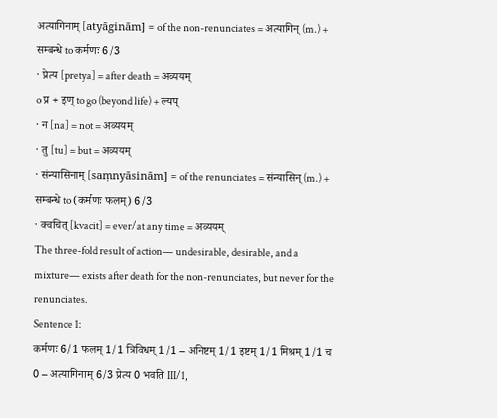अत्यागिनाम् [atyāginām] = of the non-renunciates = अत्यागिन् (m.) + सम्बन्धे to कर्मणः 6/3
· प्रेत्य [pretya] = after death = अव्ययम्
o प्र + इण् to go (beyond life) + ल्यप्
· न [na] = not = अव्ययम्
· तु [tu] = but = अव्ययम्
· संन्यासिनाम् [saṃnyāsinām] = of the renunciates = संन्यासिन् (m.) + सम्बन्धे to (कर्मणः फलम्) 6/3
· क्वचित् [kvacit] = ever/at any time = अव्ययम्
The three-fold result of action— undesirable, desirable, and a mixture— exists after death for the non-renunciates, but never for the renunciates.
Sentence 1:
कर्मणः 6/1 फलम् 1/1 त्रिविधम् 1/1 – अनिष्टम् 1/1 इष्टम् 1/1 मिश्रम् 1/1 च 0 – अत्यागिनाम् 6/3 प्रेत्य 0 भवति III/1,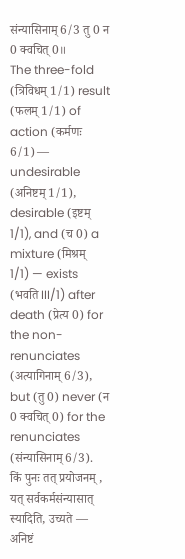संन्यासिनाम् 6/3 तु 0 न 0 क्वचित् 0॥
The three-fold (त्रिविधम् 1/1) result (फलम् 1/1) of action (कर्मणः 6/1) — undesirable (अनिष्टम् 1/1), desirable (इष्टम् 1/1), and (च 0) a mixture (मिश्रम् 1/1) — exists (भवति III/1) after death (प्रेत्य 0) for the non-renunciates (अत्यागिनाम् 6/3), but (तु 0) never (न 0 क्वचित् 0) for the renunciates (संन्यासिनाम् 6/3).
किं पुनः तत् प्रयोजनम् , यत् सर्वकर्मसंन्यासात् स्यादिति, उच्यते —
अनिष्टं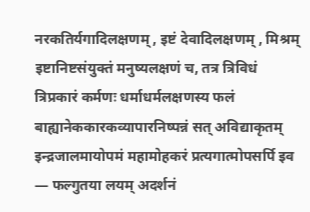नरकतिर्यगादिलक्षणम् , इष्टं देवादिलक्षणम् , मिश्रम् इष्टानिष्टसंयुक्तं मनुष्यलक्षणं च, तत्र त्रिविधं त्रिप्रकारं कर्मणः धर्माधर्मलक्षणस्य फलं बाह्यानेककारकव्यापारनिष्पन्नं सत् अविद्याकृतम् इन्द्रजालमायोपमं महामोहकरं प्रत्यगात्मोपसर्पि इव — फल्गुतया लयम् अदर्शनं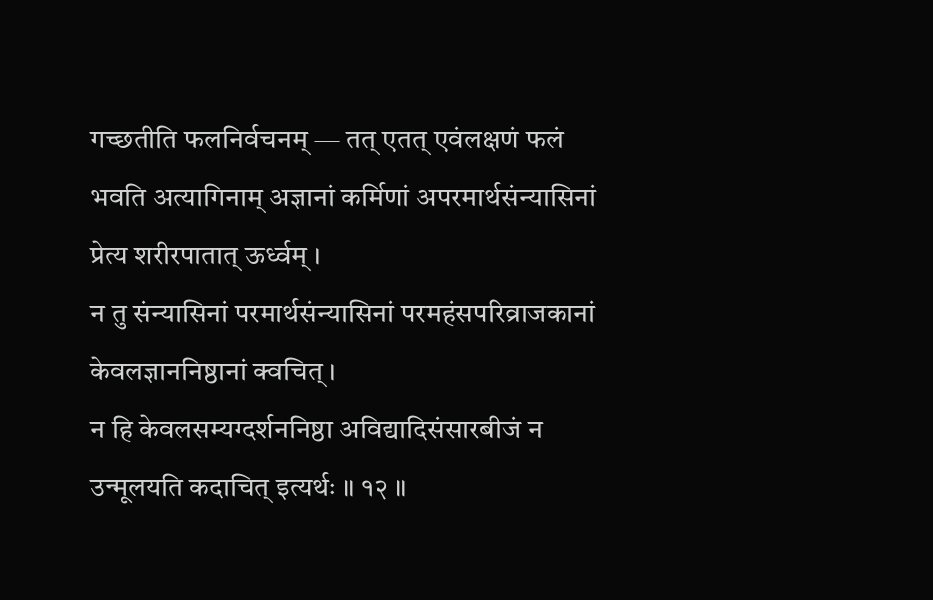गच्छतीति फलनिर्वचनम् — तत् एतत् एवंलक्षणं फलं भवति अत्यागिनाम् अज्ञानां कर्मिणां अपरमार्थसंन्यासिनां प्रेत्य शरीरपातात् ऊर्ध्वम् ।
न तु संन्यासिनां परमार्थसंन्यासिनां परमहंसपरिव्राजकानां केवलज्ञाननिष्ठानां क्वचित् ।
न हि केवलसम्यग्दर्शननिष्ठा अविद्यादिसंसारबीजं न उन्मूलयति कदाचित् इत्यर्थः ॥ १२ ॥